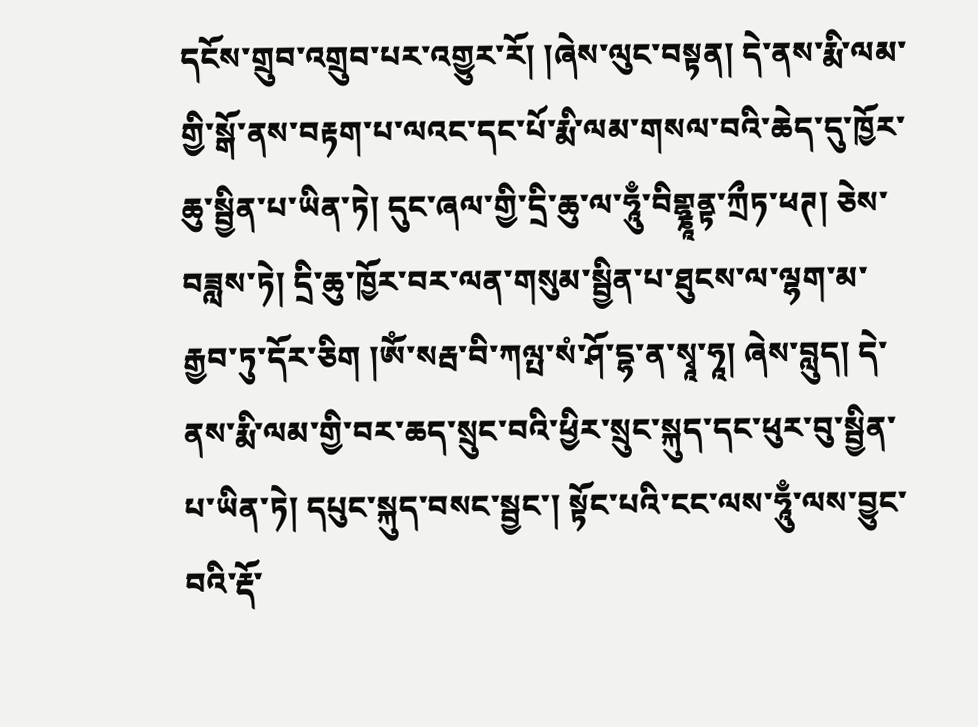དངོས་གྲུབ་འགྲུབ་པར་འགྱུར་རོ། །ཞེས་ལུང་བསྟན། དེ་ནས་རྨི་ལམ་གྱི་སྒོ་ནས་བརྟག་པ་ལའང་དང་པོ་རྨི་ལམ་གསལ་བའི་ཆེད་དུ་ཁྱོར་ཆུ་སྦྱིན་པ་ཡིན་ཏེ། དུང་ཞལ་གྱི་དྲི་ཆུ་ལ་ཧཱུྃ་བིགྷྣཱནྟ་ཀྲྀཏ་ཕཊ། ཅེས་བཟླས་ཏེ། དྲི་ཆུ་ཁྱོར་བར་ལན་གསུམ་སྦྱིན་པ་ཐུངས་ལ་ལྷག་མ་རྒྱབ་ཏུ་དོར་ཅིག །ཨོཾ་སརྦ་བི་ཀལྤ་སཾ་ཤོ་དྷ་ན་སྭཱ་ཧཱ། ཞེས་བླུད། དེ་ནས་རྨི་ལམ་གྱི་བར་ཆད་སྲུང་བའི་ཕྱིར་སྲུང་སྐུད་དང་ཕུར་བུ་སྦྱིན་པ་ཡིན་ཏེ། དཔུང་སྐུད་བསང་སྦྱང་། སྟོང་པའི་ངང་ལས་ཧཱུྃ་ལས་བྱུང་བའི་རྡོ་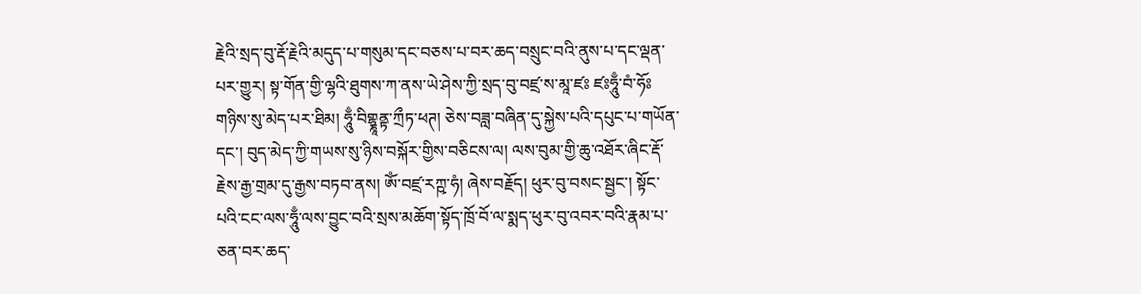རྗེའི་སྲད་བུ་རྡོ་རྗེའི་མདུད་པ་གསུམ་དང་བཅས་པ་བར་ཆད་བསྲུང་བའི་ནུས་པ་དང་ལྡན་པར་གྱུར། སྟ་གོན་གྱི་ལྷའི་ཐུགས་ཀ་ནས་ཡེ་ཤེས་ཀྱི་སྲད་བུ་བཛྲ་ས་མཱ་ཛཿ ཛཿཧཱུྃ་བཾ་ཧོཿ གཉིས་སུ་མེད་པར་ཐིམ། ཧཱུྃ་བིགྷྣཱནྟ་ཀྲྀཏ་ཕཊ། ཅེས་བཟླ་བཞིན་དུ་སྐྱེས་པའི་དཔུང་པ་གཡོན་དང་། བུད་མེད་ཀྱི་གཡས་སུ་ཉིས་བསྐོར་གྱིས་བཅིངས་ལ། ལས་བུམ་གྱི་ཆུ་འཐོར་ཞིང་རྡོ་རྗེས་རྒྱ་གྲམ་དུ་རྒྱས་བཏབ་ནས། ཨོཾ་བཛྲ་རཀྵ་ཧཾ། ཞེས་བརྗོད། ཕུར་བུ་བསང་སྦྱང་། སྟོང་པའི་ངང་ལས་ཧཱུྃ་ལས་བྱུང་བའི་སྲས་མཆོག་སྟོད་ཁྲོ་བོ་ལ་སྨད་ཕུར་བུ་འབར་བའི་རྣམ་པ་ཅན་བར་ཆད་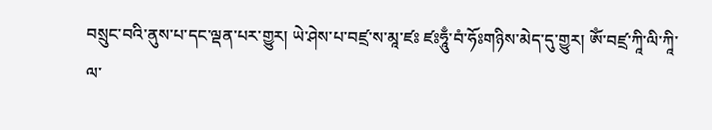བསྲུང་བའི་ནུས་པ་དང་ལྡན་པར་གྱུར། ཡེ་ཤེས་པ་བཛྲ་ས་མཱ་ཛཿ ཛཿཧཱུྃ་བཾ་ཧོཿགཉིས་མེད་དུ་གྱུར། ཨོཾ་བཛྲ་ཀཱི་ལི་ཀཱི་ལ་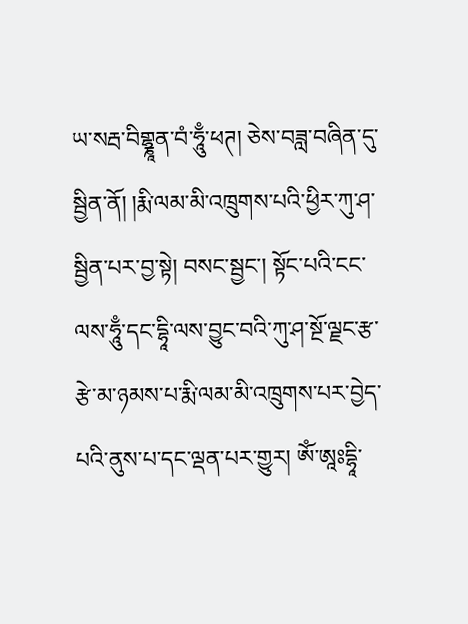ཡ་སརྦ་བིགྷྣཱན་བཾ་ཧཱུྃ་ཕཊ། ཅེས་བཟླ་བཞིན་དུ་སྦྱིན་ནོ། །རྨི་ལམ་མི་འཁྲུགས་པའི་ཕྱིར་ཀུ་ཤ་སྦྱིན་པར་བྱ་སྟེ། བསང་སྦྱང་། སྟོང་པའི་ངང་ལས་ཧཱུྃ་དང་དྷཱི་ལས་བྱུང་བའི་ཀུ་ཤ་སྔོ་ལྗང་རྩ་རྩེ་མ་ཉམས་པ་རྨི་ལམ་མི་འཁྲུགས་པར་བྱེད་པའི་ནུས་པ་དང་ལྡན་པར་གྱུར། ཨོཾ་ཨཱཿདྷཱི་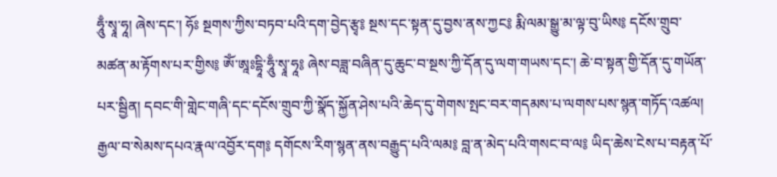ཧཱུྃ་སྭཱ་ཧཱ། ཞེས་དང་། ཧོཿ སྔགས་ཀྱིས་བཏབ་པའི་དག་བྱེད་རྩྭ༔ སྔས་དང་སྟན་དུ་བྱས་ནས་ཀྱང༔ རྨི་ལམ་སྒྱུ་མ་ལྟ་བུ་ཡིས༔ དངོས་གྲུབ་མཚན་མ་རྟོགས་པར་གྱིས༔ ཨོཾ་ཨཱཿདྷཱི་ཧཱུྃ་སྭཱ་ཧཱ༔ ཞེས་བཟླ་བཞིན་དུ་ཆུང་བ་སྔས་ཀྱི་དོན་དུ་ལག་གཡས་དང་། ཆེ་བ་སྟན་གྱི་དོན་དུ་གཡོན་པར་སྦྱིན། དབང་གི་གླེང་གཞི་དང་དངོས་གྲུབ་ཀྱི་སྣོད་སྐྱོན་ཤེས་པའི་ཆེད་དུ་གེགས་སྤང་བར་གདམས་པ་ལགས་པས་སྙན་གཏོད་འཚལ། རྒྱལ་བ་སེམས་དཔའ་རྣལ་འབྱོར་དག༔ དགོངས་རིག་སྙན་ནས་བརྒྱུད་པའི་ལམ༔ བླ་ན་མེད་པའི་གསང་བ་ལ༔ ཡིད་ཆེས་ངེས་པ་བརྟན་པོ་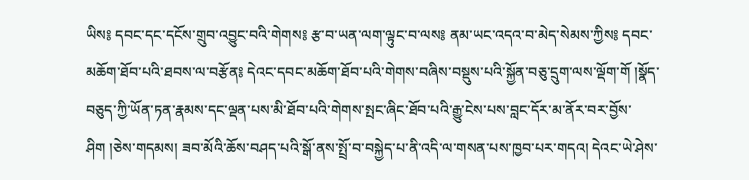ཡིས༔ དབང་དང་དངོས་གྲུབ་འབྱུང་བའི་གེགས༔ རྩ་བ་ཡན་ལག་ལྟུང་བ་ལས༔ ནམ་ཡང་འདའ་བ་མེད་སེམས་ཀྱིས༔ དབང་མཆོག་ཐོབ་པའི་ཐབས་ལ་བརྩོན༔ དེའང་དབང་མཆོག་ཐོབ་པའི་གེགས་བཞིས་བསྡུས་པའི་སྐྱོན་བཅུ་དྲུག་ལས་ལྡོག་གོ །སྣོད་བཅུད་ཀྱི་ཡོན་ཏན་རྣམས་དང་ལྡན་པས་མི་ཐོབ་པའི་གེགས་སྤང་ཞིང་ཐོབ་པའི་རྒྱུ་ངེས་པས་བླང་དོར་མ་ནོར་བར་བྱོས་ཤིག །ཅེས་གདམས། ཟབ་མོའི་ཆོས་བཤད་པའི་སྒོ་ནས་སྤྲོ་བ་བསྐྱེད་པ་ནི་འདི་ལ་གསན་པས་ཁྱབ་པར་གདའ། དེའང་ཡེ་ཤེས་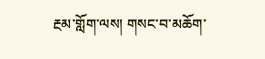རྔམ་གློག་ལས། གསང་བ་མཆོག་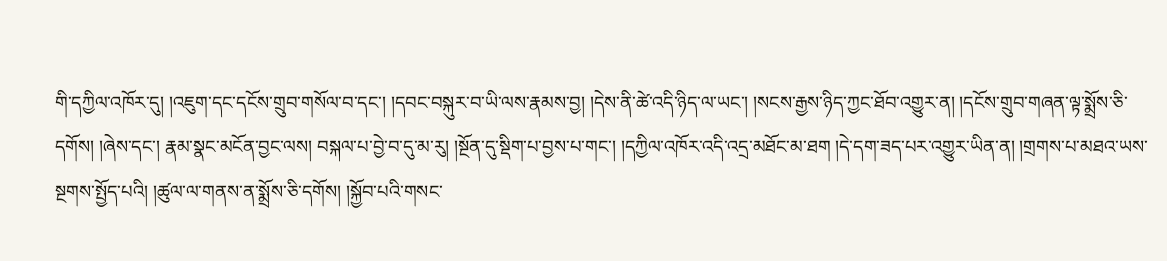གི་དཀྱིལ་འཁོར་དུ། །འཇུག་དང་དངོས་གྲུབ་གསོལ་བ་དང་། །དབང་བསྐུར་བ་ཡི་ལས་རྣམས་བྱ། །དེས་ནི་ཚེ་འདི་ཉིད་ལ་ཡང་། །སངས་རྒྱས་ཉིད་ཀྱང་ཐོབ་འགྱུར་ན། །དངོས་གྲུབ་གཞན་ལྟ་སྨྲོས་ཅི་དགོས། །ཞེས་དང་། རྣམ་སྣང་མངོན་བྱང་ལས། བསྐལ་པ་བྱེ་བ་དུ་མ་རུ། །སྔོན་དུ་སྡིག་པ་བྱས་པ་གང་། །དཀྱིལ་འཁོར་འདི་འདྲ་མཐོང་མ་ཐག །དེ་དག་ཟད་པར་འགྱུར་ཡིན་ན། །གྲགས་པ་མཐའ་ཡས་སྔགས་སྤྱོད་པའི། །ཚུལ་ལ་གནས་ན་སྨྲོས་ཅི་དགོས། །སྐྱོབ་པའི་གསང་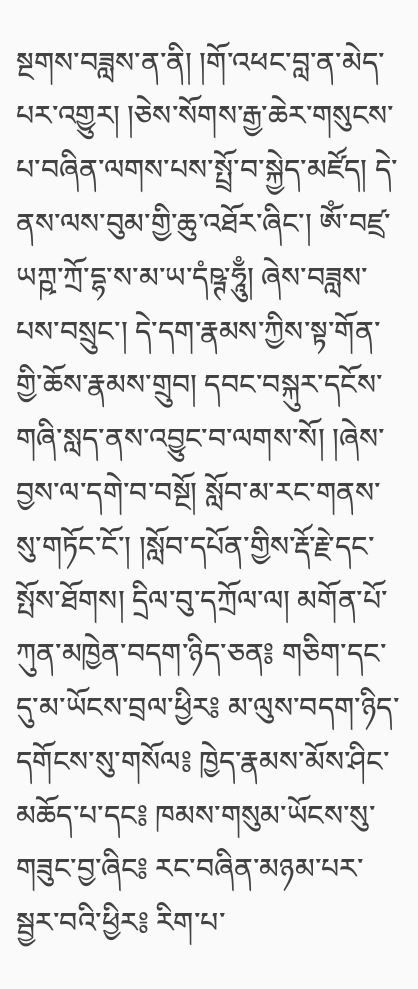སྔགས་བཟླས་ན་ནི། །གོ་འཕང་བླ་ན་མེད་པར་འགྱུར། །ཅེས་སོགས་རྒྱ་ཆེར་གསུངས་པ་བཞིན་ལགས་པས་སྤྲོ་བ་སྐྱེད་མཛོད། དེ་ནས་ལས་བུམ་གྱི་ཆུ་འཐོར་ཞིང་། ཨོཾ་བཛྲ་ཡཀྵ་ཀྲོ་དྷ་ས་མ་ཡ་དཾཥྚ་ཧཱུྃ། ཞེས་བཟླས་པས་བསྲུང་། དེ་དག་རྣམས་ཀྱིས་སྟ་གོན་གྱི་ཆོས་རྣམས་གྲུབ། དབང་བསྐུར་དངོས་གཞི་སླད་ནས་འབྱུང་བ་ལགས་སོ། །ཞེས་བྱས་ལ་དགེ་བ་བསྔོ། སློབ་མ་རང་གནས་སུ་གཏོང་ངོ་། །སློབ་དཔོན་གྱིས་རྡོ་རྗེ་དང་སྤོས་ཐོགས། དྲིལ་བུ་དཀྲོལ་ལ། མགོན་པོ་ཀུན་མཁྱེན་བདག་ཉིད་ཅན༔ གཅིག་དང་དུ་མ་ཡོངས་བྲལ་ཕྱིར༔ མ་ལུས་བདག་ཉིད་དགོངས་སུ་གསོལ༔ ཁྱེད་རྣམས་མོས་ཤིང་མཆོད་པ་དང༔ ཁམས་གསུམ་ཡོངས་སུ་གཟུང་བྱ་ཞིང༔ རང་བཞིན་མཉམ་པར་སྦྱར་བའི་ཕྱིར༔ རིག་པ་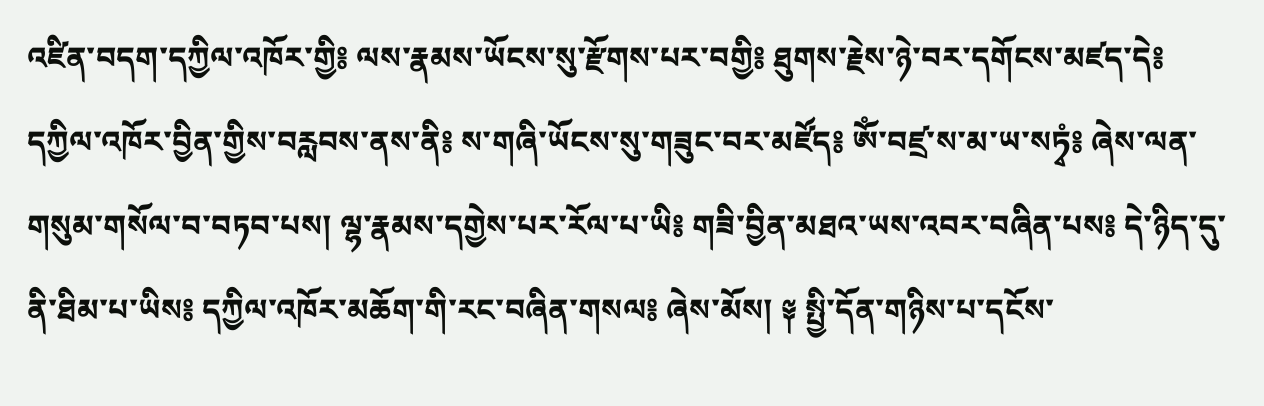འཛིན་བདག་དཀྱིལ་འཁོར་གྱི༔ ལས་རྣམས་ཡོངས་སུ་རྫོགས་པར་བགྱི༔ ཐུགས་རྗེས་ཉེ་བར་དགོངས་མཛད་དེ༔ དཀྱིལ་འཁོར་བྱིན་གྱིས་བརླབས་ནས་ནི༔ ས་གཞི་ཡོངས་སུ་གཟུང་བར་མཛོད༔ ཨོཾ་བཛྲ་ས་མ་ཡ་སཏྭཾ༔ ཞེས་ལན་གསུམ་གསོལ་བ་བཏབ་པས། ལྷ་རྣམས་དགྱེས་པར་རོལ་པ་ཡི༔ གཟི་བྱིན་མཐའ་ཡས་འབར་བཞིན་པས༔ དེ་ཉིད་དུ་ནི་ཐིམ་པ་ཡིས༔ དཀྱིལ་འཁོར་མཆོག་གི་རང་བཞིན་གསལ༔ ཞེས་མོས། ༈ སྤྱི་དོན་གཉིས་པ་དངོས་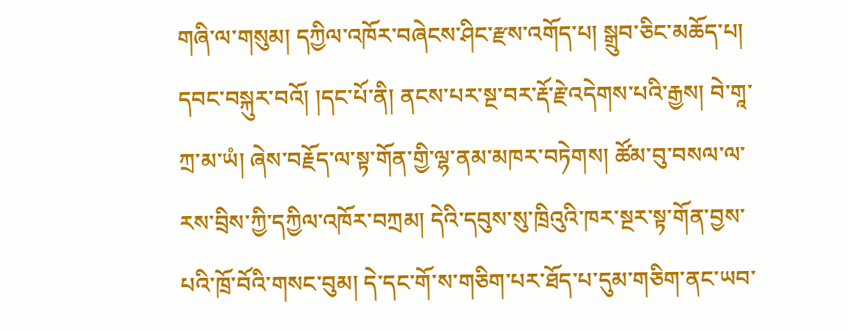གཞི་ལ་གསུམ། དཀྱིལ་འཁོར་བཞེངས་ཤིང་རྫས་འགོད་པ། སྒྲུབ་ཅིང་མཆོད་པ། དབང་བསྐུར་བའོ། །དང་པོ་ནི། ནངས་པར་སྔ་བར་རྡོ་རྗེ་འདེགས་པའི་རྒྱས། བེ་གཱ་ཀྲ་མ་ཡཾ། ཞེས་བརྗོད་ལ་སྟ་གོན་གྱི་ལྷ་ནམ་མཁར་བཏེགས། ཚོམ་བུ་བསལ་ལ་རས་བྲིས་ཀྱི་དཀྱིལ་འཁོར་བཀྲམ། དེའི་དབུས་སུ་ཁྲིའུའི་ཁར་སྔར་སྟ་གོན་བྱས་པའི་ཁྲོ་བོའི་གསང་བུམ། དེ་དང་གོ་ས་གཅིག་པར་ཐོད་པ་དུམ་གཅིག་ནང་ཡབ་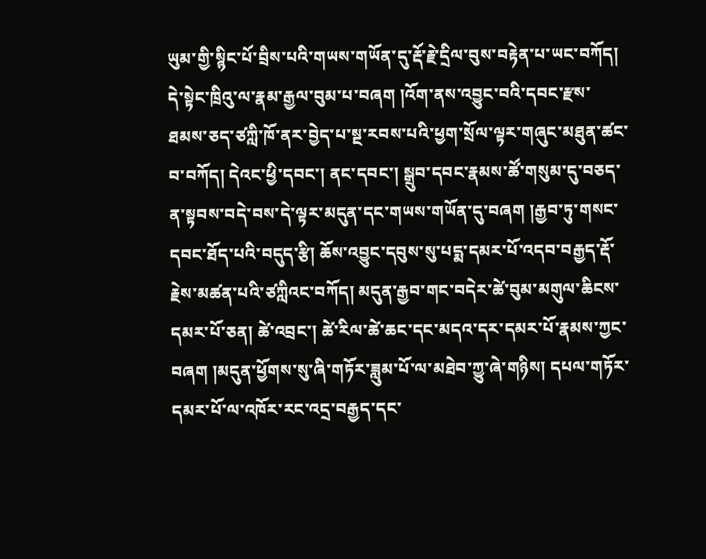ཡུམ་གྱི་སྙིང་པོ་བྲིས་པའི་གཡས་གཡོན་དུ་རྡོ་རྗེ་དྲིལ་བུས་བརྟེན་པ་ཡང་བཀོད། དེ་སྟེང་ཁྲིའུ་ལ་རྣམ་རྒྱལ་བུམ་པ་བཞག །འོག་ནས་འབྱུང་བའི་དབང་རྫས་ཐམས་ཅད་ཙཀླི་ཁོ་ནར་བྱེད་པ་སྔ་རབས་པའི་ཕྱག་སྲོལ་ལྟར་གཞུང་མཐུན་ཚང་བ་བཀོད། དེའང་ཕྱི་དབང་། ནང་དབང་། སྒྲུབ་དབང་རྣམས་ཚོ་གསུམ་དུ་བཅད་ན་སྟབས་བདེ་བས་དེ་ལྟར་མདུན་དང་གཡས་གཡོན་དུ་བཞག །རྒྱབ་ཏུ་གསང་དབང་ཐོད་པའི་བདུད་རྩི། ཆོས་འབྱུང་དབུས་སུ་པདྨ་དམར་པོ་འདབ་བརྒྱད་རྡོ་རྗེས་མཚན་པའི་ཙཀླིའང་བཀོད། མདུན་རྒྱབ་གང་བདེར་ཚེ་བུམ་མགུལ་ཆིངས་དམར་པོ་ཅན། ཚེ་འབྲང་། ཚེ་རིལ་ཚེ་ཆང་དང་མདའ་དར་དམར་པོ་རྣམས་ཀྱང་བཞག །མདུན་ཕྱོགས་སུ་ཞི་གཏོར་ཟླུམ་པོ་ལ་མཐེབ་ཀྱུ་ཞེ་གཉིས། དཔལ་གཏོར་དམར་པོ་ལ་འཁོར་རང་འདྲ་བརྒྱད་དང་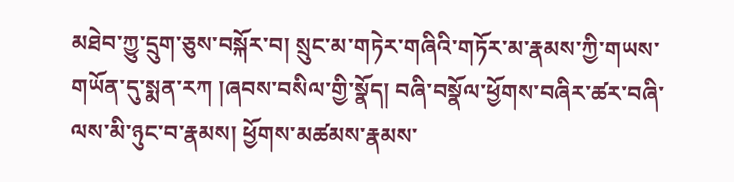མཐེབ་ཀྱུ་དྲུག་ཅུས་བསྐོར་བ། སྲུང་མ་གཏེར་གཞིའི་གཏོར་མ་རྣམས་ཀྱི་གཡས་གཡོན་དུ་སྨན་རཀ །ཞབས་བསིལ་གྱི་སྣོད། བཞི་བསྣོལ་ཕྱོགས་བཞིར་ཚར་བཞི་ལས་མི་ཉུང་བ་རྣམས། ཕྱོགས་མཚམས་རྣམས་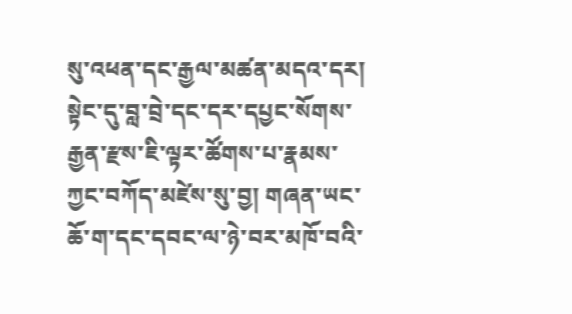སུ་འཕན་དང་རྒྱལ་མཚན་མདའ་དར། སྟེང་དུ་བླ་བྲེ་དང་དར་དཔྱང་སོགས་རྒྱན་རྫས་ཇི་ལྟར་ཚོགས་པ་རྣམས་ཀྱང་བཀོད་མཛེས་སུ་བྱ། གཞན་ཡང་ཆོ་ག་དང་དབང་ལ་ཉེ་བར་མཁོ་བའི་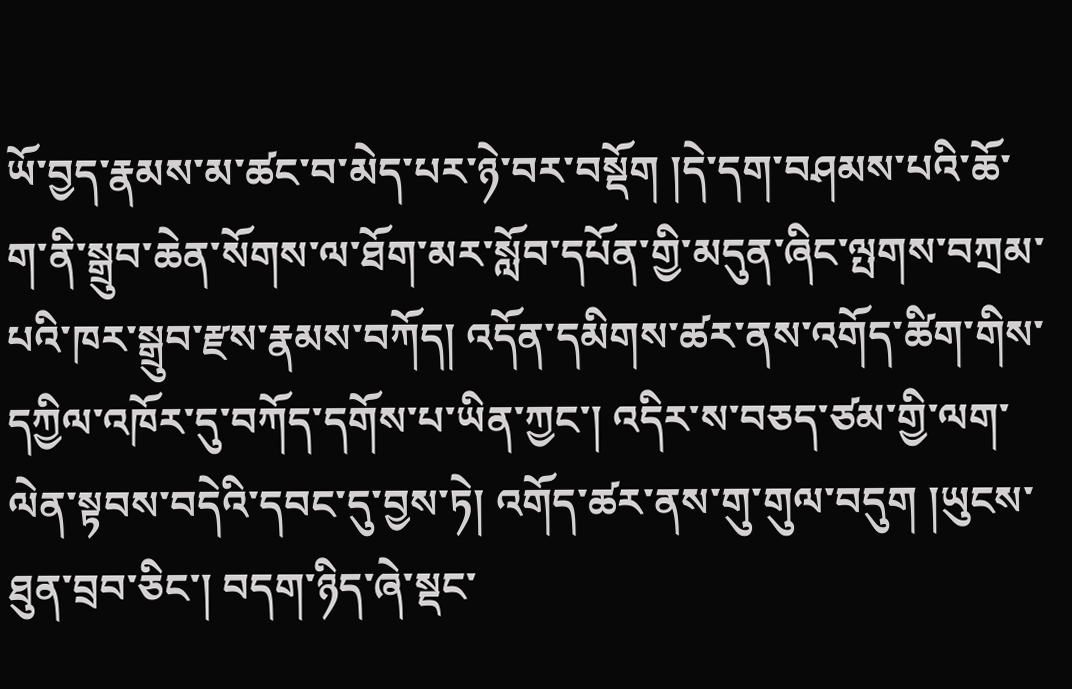ཡོ་བྱད་རྣམས་མ་ཚང་བ་མེད་པར་ཉེ་བར་བསྡོག །དེ་དག་བཤམས་པའི་ཆོ་ག་ནི་སྒྲུབ་ཆེན་སོགས་ལ་ཐོག་མར་སློབ་དཔོན་གྱི་མདུན་ཞིང་ལྤགས་བཀྲམ་པའི་ཁར་སྒྲུབ་རྫས་རྣམས་བཀོད། འདོན་དམིགས་ཚར་ནས་འགོད་ཚིག་གིས་དཀྱིལ་འཁོར་དུ་བཀོད་དགོས་པ་ཡིན་ཀྱང་། འདིར་ས་བཅད་ཙམ་གྱི་ལག་ལེན་སྟབས་བདེའི་དབང་དུ་བྱས་ཏེ། འགོད་ཚར་ནས་གུ་གུལ་བདུག །ཡུངས་ཐུན་བྲབ་ཅིང་། བདག་ཉིད་ཞེ་སྡང་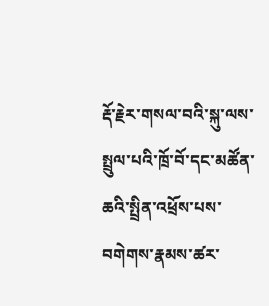རྡོ་རྗེར་གསལ་བའི་སྐུ་ལས་སྤྲུལ་པའི་ཁྲོ་བོ་དང་མཚོན་ཆའི་སྤྲིན་འཕྲོས་པས་བགེགས་རྣམས་ཚར་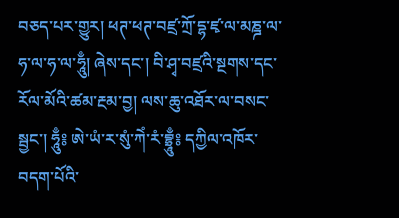བཅད་པར་གྱུར། ཕཊ་ཕཊ་བཛྲ་ཀྲོ་དྷ་ཛྭ་ལ་མཎྜ་ལ་ཧ་ལ་ཧ་ལ་ཧཱུྃ། ཞེས་དང་། བི་ཤྭ་བཛྲའི་སྔགས་དང་རོལ་མོའི་ཚམ་རྔམ་བྱ། ལས་ཆུ་འཐོར་ལ་བསང་སྦྱང་། ཧཱུྃ༔ ཨེ་ཡཾ་ར་སུཾ་ཀེཾ་རཾ་བྷྲཱུྃ༔ དཀྱིལ་འཁོར་བདག་པོའི་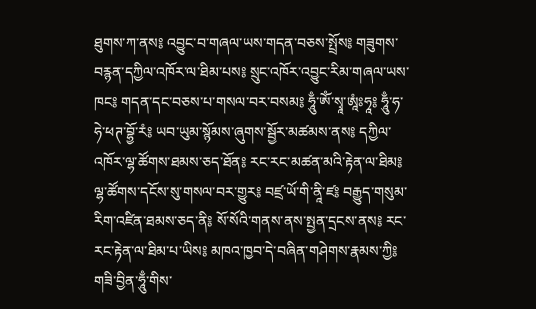ཐུགས་ཀ་ནས༔ འབྱུང་བ་གཞལ་ཡས་གདན་བཅས་སྤྲོས༔ གཟུགས་བརྙན་དཀྱིལ་འཁོར་ལ་ཐིམ་པས༔ སྲུང་འཁོར་འབྱུང་རིམ་གཞལ་ཡས་ཁང༔ གདན་དང་བཅས་པ་གསལ་བར་བསམ༔ ཧཱུྃ་ཨོཾ་སྭཱ་ཨཱཾཿཧཱ༔ ཧཱུྃ་ཧ་ཧེ་ཕཊ་བྷྱོ་རཾ༔ ཡབ་ཡུམ་སྙོམས་ཞུགས་སྦྱོར་མཚམས་ནས༔ དཀྱིལ་འཁོར་ལྷ་ཚོགས་ཐམས་ཅད་ཐོན༔ རང་རང་མཚན་མའི་རྟེན་ལ་ཐིམ༔ ལྷ་ཚོགས་དངོས་སུ་གསལ་བར་གྱུར༔ བཛྲ་ཡོ་གི་ནཱི་ཛ༔ བརྒྱུད་གསུམ་རིག་འཛིན་ཐམས་ཅད་ནི༔ སོ་སོའི་གནས་ནས་སྤྱན་དྲངས་ནས༔ རང་རང་རྟེན་ལ་ཐིམ་པ་ཡིས༔ མཁའ་ཁྱབ་དེ་བཞིན་གཤེགས་རྣམས་ཀྱི༔ གཟི་བྱིན་ཧཱུྃ་གིས་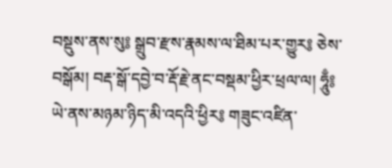བསྡུས་ནས་སུ༔ སྒྲུབ་རྫས་རྣམས་ལ་ཐིམ་པར་གྱུར༔ ཅེས་བསྒོམ། བརྡ་སྒོ་དབྱེ་བ་རྡོ་རྗེ་ནང་བསྡམ་ཕྱིར་ཕྲལ་ལ། ཧཱུྃ༔ ཡེ་ནས་མཉམ་ཉིད་མི་འདའི་ཕྱིར༔ གཟུང་འཛིན་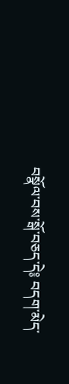བསྣོལ་བས་སྒོ་བཅད་དེ༔ བདག་མེད་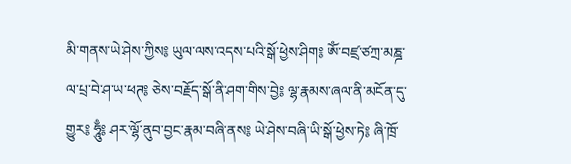མི་གནས་ཡེ་ཤེས་ཀྱིས༔ ཡུལ་ལས་འདས་པའི་སྒོ་ཕྱེས་ཤིག༔ ཨོཾ་བཛྲ་ཙཀྲ་མཎྜ་ལ་པྲ་བེ་ཤ་ཡ་ཕཊ༔ ཅེས་བརྗོད་སྒོ་ནི་ཤག་གིས་བྱེ༔ ལྷ་རྣམས་ཞལ་ནི་མངོན་དུ་གྱུར༔ ཧཱུྃ༔ ཤར་ལྷོ་ནུབ་བྱང་རྣམ་བཞི་ནས༔ ཡེ་ཤེས་བཞི་ཡི་སྒོ་ཕྱེས་ཏེ༔ ཞི་ཁྲོ་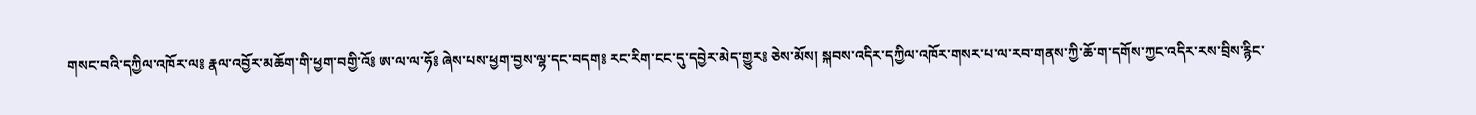གསང་བའི་དཀྱིལ་འཁོར་ལ༔ རྣལ་འབྱོར་མཆོག་གི་ཕྱག་བགྱི་འོ༔ ཨ་ལ་ལ་ཧོ༔ ཞེས་པས་ཕྱག་བྱས་ལྷ་དང་བདག༔ རང་རིག་ངང་དུ་དབྱེར་མེད་གྱུར༔ ཅེས་མོས། སྐབས་འདིར་དཀྱིལ་འཁོར་གསར་པ་ལ་རབ་གནས་ཀྱི་ཆོ་ག་དགོས་ཀྱང་འདིར་རས་བྲིས་རྙིང་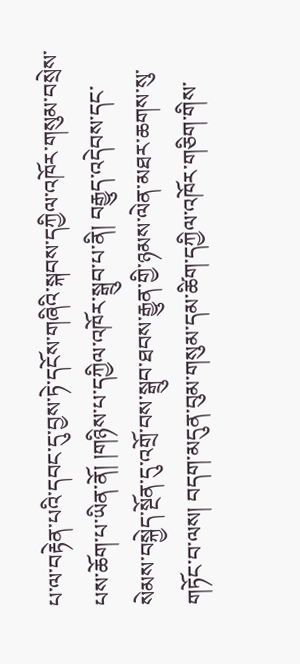པ་ལ་བརྟེན་པའི་དབང་དུ་བྱས་ཏེ་དངོས་གཞིའི་སྐབས་དཀྱིལ་འཁོར་གསུམ་བསྲེས་པས་ཆོག་པ་ཡིན་ནོ། །གཉིས་པ་དཀྱིལ་འཁོར་སྒྲུབ་པ་ནི། བརྒྱུད་འདེབས་དང་སེམས་བསྐྱེད་སྔོན་དུ་འགྲོ་བས་སྒྲུབ་ཐབས་རྒྱུན་གྱི་ཉམས་ལེན་མཐར་ཆགས་སུ་གཏོང་བ་ལས། བདག་མདུན་བུམ་གསུམ་དམ་ཚིག་དཀྱིལ་འཁོར་གཅིག་གིས་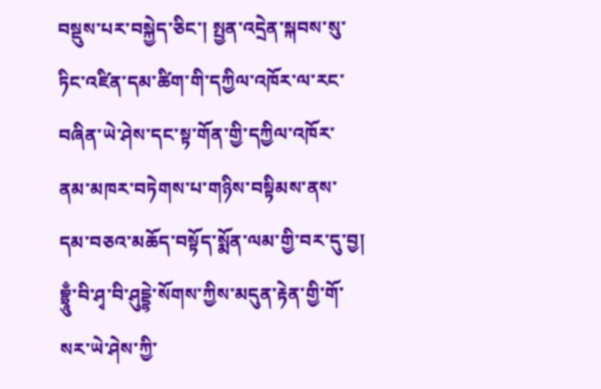བསྡུས་པར་བསྐྱེད་ཅིང་། སྤྱན་འདྲེན་སྐབས་སུ་ཏིང་འཛིན་དམ་ཚིག་གི་དཀྱིལ་འཁོར་ལ་རང་བཞིན་ཡེ་ཤེས་དང་སྟ་གོན་གྱི་དཀྱིལ་འཁོར་ནམ་མཁར་བཏེགས་པ་གཉིས་བསྟིམས་ནས་དམ་བཅའ་མཆོད་བསྟོད་སྨོན་ལམ་གྱི་བར་དུ་བྱ། བྷྲཱུྃ་བི་ཤྭ་བི་ཤུདྡྷེ་སོགས་ཀྱིས་མདུན་རྟེན་གྱི་གོ་སར་ཡེ་ཤེས་ཀྱི་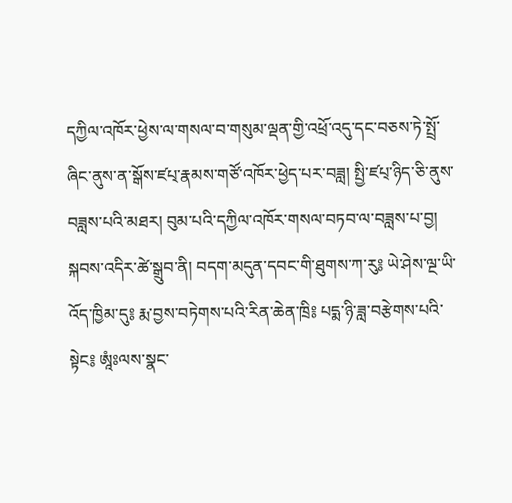དཀྱིལ་འཁོར་ཕྱེས་ལ་གསལ་བ་གསུམ་ལྡན་གྱི་འཕྲོ་འདུ་དང་བཅས་ཏེ་སྤྲོ་ཞིང་ནུས་ན་སྒོས་ཛཔ྄་རྣམས་གཙོ་འཁོར་ཕྱེད་པར་བཟླ། སྤྱི་ཛཔ྄་ཉིད་ཅི་ནུས་བཟླས་པའི་མཐར། བུམ་པའི་དཀྱིལ་འཁོར་གསལ་བཏབ་ལ་བཟླས་པ་བྱ། སྐབས་འདིར་ཚེ་སྒྲུབ་ནི། བདག་མདུན་དབང་གི་ཐུགས་ཀ་རུ༔ ཡེ་ཤེས་ལྔ་ཡི་འོད་ཁྱིམ་དུ༔ རྨ་བྱས་བཏེགས་པའི་རིན་ཆེན་ཁྲི༔ པདྨ་ཉི་ཟླ་བརྩེགས་པའི་སྟེང༔ ཨཱཾཿལས་སྣང་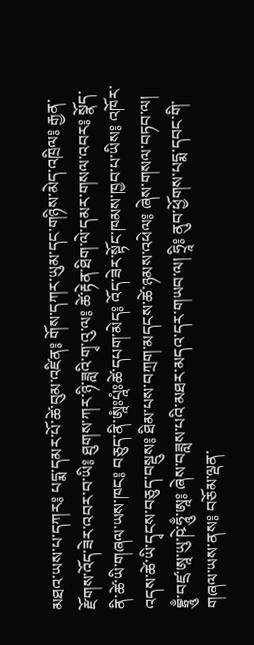མཐའ་ཡས་པ་དཀར༔ པདྨ་དམར་པོ་ཚེ་བུམ་འཛིན༔ གོས་དཀར་ཡུམ་དང་གཉིས་མེད་འཁྲིལ༔ རྒྱན་རྫོགས་འོད་ཟེར་འབར་བ་ཡི༔ ཐུགས་ཀར་ཉི་ཟླའི་གྭ་འུ་ལ༔ ཚེ་རྟེན་ཐིག་ལེ་དམར་གསལ་འབར༔ སྣོད་ནི་ཚེ་ཡི་གཞལ་ཡས་ཁང༔ བཅུད་ནི་ཨཱཾཿཔཱཾཿཚེ་དཔག་མེད༔ འོད་ཟེར་སྟོང་ཁམས་ཁྱབ་པ་ཡིས༔ འཁོར་འདས་ཚེ་ཡི་དྭངས་བཅུད་བསྡུས༔ ཐིམ་པས་བཀྲག་མདངས་ཚེ་ཉམས་འཕེལ༔ ཞེས་གསལ་བཏབ་ལ། བྷྲཱུྃ་བཛྲ་ཨཱ་ཡུ་ཥེ་ཧཱུྃ་ཨཱ༔ ཞེས་བཟླས་པའི་མཐར་མདའ་དར་གཡབ་ལ། ཧྲཱི༔ ནུབ་ཕྱོགས་པདྨ་དབང་གི་གཞལ་ཡས་ནས༔ བཅོམ་ལྡན་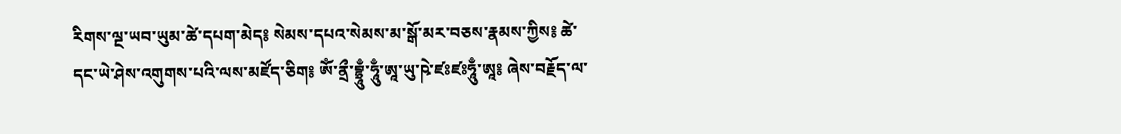རིགས་ལྔ་ཡབ་ཡུམ་ཚེ་དཔག་མེད༔ སེམས་དཔའ་སེམས་མ་སྒོ་མར་བཅས་རྣམས་ཀྱིས༔ ཚེ་དང་ཡེ་ཤེས་འགུགས་པའི་ལས་མཛོད་ཅིག༔ ཨོཾ་ནྲྀ་བྷྲཱུྃ་ཧཱུྃ་ཨཱ་ཡུ་ཥེ་ཛཿཛཿཧཱུྃ་ཨཱ༔ ཞེས་བརྗོད་ལ་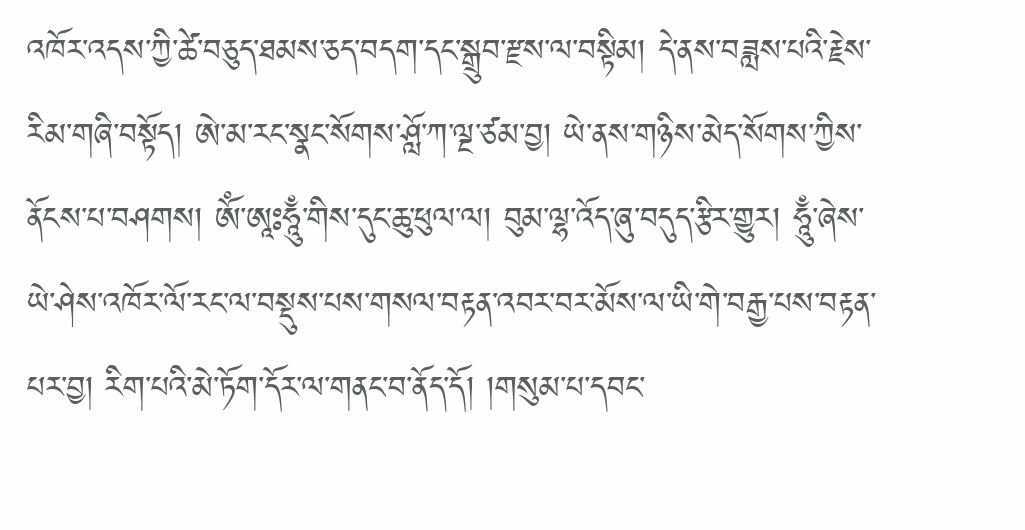འཁོར་འདས་ཀྱི་ཚེ་བཅུད་ཐམས་ཅད་བདག་དང་སྒྲུབ་རྫས་ལ་བསྟིམ། དེ་ནས་བཟླས་པའི་རྗེས་རིམ་གཞི་བསྟོད། ཨེ་མ་རང་སྣང་སོགས་ཤློ་ཀ་ལྔ་ཙམ་བྱ། ཡེ་ནས་གཉིས་མེད་སོགས་ཀྱིས་ནོངས་པ་བཤགས། ཨོཾ་ཨཱཿཧཱུྃ་གིས་དུང་ཆུ་ཕུལ་ལ། བུམ་ལྷ་འོད་ཞུ་བདུད་རྩིར་གྱུར། ཧཱུྃ་ཞེས་ཡེ་ཤེས་འཁོར་ལོ་རང་ལ་བསྡུས་པས་གསལ་བརྟན་འབར་བར་མོས་ལ་ཡི་གེ་བརྒྱ་པས་བརྟན་པར་བྱ། རིག་པའི་མེ་ཏོག་དོར་ལ་གནང་བ་ནོད་དོ། །གསུམ་པ་དབང་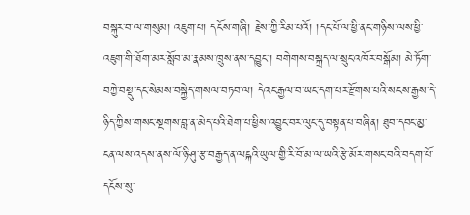བསྐུར་བ་ལ་གསུམ། འཇུག་པ། དངོས་གཞི། རྗེས་ཀྱི་རིམ་པའོ། །དང་པོ་ལ་ཕྱི་ནང་གཉིས་ལས་ཕྱི་འཇུག་གི་ཐོག་མར་སློབ་མ་རྣམས་ཁྲུས་ནས་དབྱུང་། བགེགས་བསྐྲད་ལ་སྲུང་འཁོར་བསྒོམ། མེ་ཏོག་བཀྱེ་བསྡུ་དང་སེམས་བསྐྱེད་གསལ་བཏབ་ལ། དེའང་རྒྱལ་བ་ཡང་དག་པར་རྫོགས་པའི་སངས་རྒྱས་དེ་ཉིད་ཀྱིས་གསང་སྔགས་བླ་ན་མེད་པའི་ཐེག་པ་ཕྱིས་འབྱུང་བར་ལུང་དུ་བསྟན་པ་བཞིན། ཐུབ་དབང་མྱ་ངན་ལས་འདས་ནས་ལོ་ཉི་ཤུ་རྩ་བརྒྱད་ན་ལངྐའི་ཡུལ་གྱི་རི་བོ་མ་ལ་ཡའི་རྩེ་མོར་གསང་བའི་བདག་པོ་དངོས་སུ་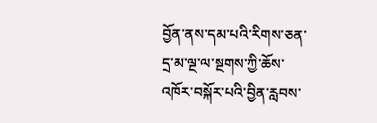བྱོན་ནས་དམ་པའི་རིགས་ཅན་དྲ་མ་ལྔ་ལ་སྔགས་ཀྱི་ཆོས་འཁོར་བསྐོར་པའི་བྱིན་རླབས་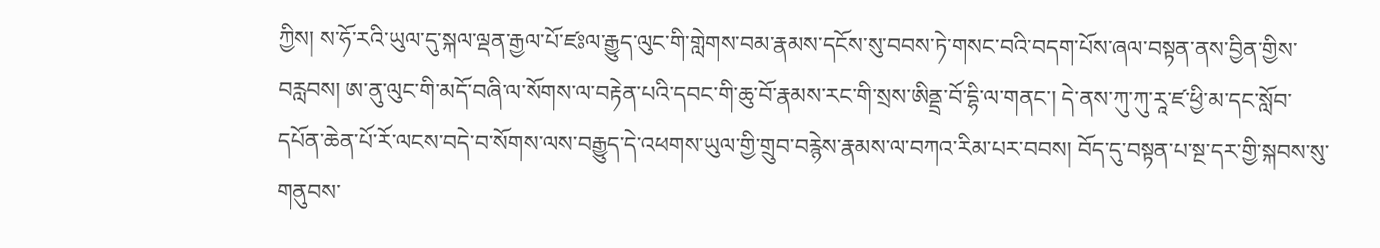ཀྱིས། ས་ཧོ་རའི་ཡུལ་དུ་སྐལ་ལྡན་རྒྱལ་པོ་ཛཿལ་རྒྱུད་ལུང་གི་གླེགས་བམ་རྣམས་དངོས་སུ་བབས་ཏེ་གསང་བའི་བདག་པོས་ཞལ་བསྟན་ནས་བྱིན་གྱིས་བརླབས། ཨ་ནུ་ལུང་གི་མདོ་བཞི་ལ་སོགས་ལ་བརྟེན་པའི་དབང་གི་ཆུ་བོ་རྣམས་རང་གི་སྲས་ཨིནྡྲ་བོ་དྷི་ལ་གནང་། དེ་ནས་ཀུ་ཀུ་རཱ་ཛ་ཕྱི་མ་དང་སློབ་དཔོན་ཆེན་པོ་རོ་ལངས་བདེ་བ་སོགས་ལས་བརྒྱུད་དེ་འཕགས་ཡུལ་གྱི་གྲུབ་བརྙེས་རྣམས་ལ་བཀའ་རིམ་པར་བབས། བོད་དུ་བསྟན་པ་སྔ་དར་གྱི་སྐབས་སུ་གནུབས་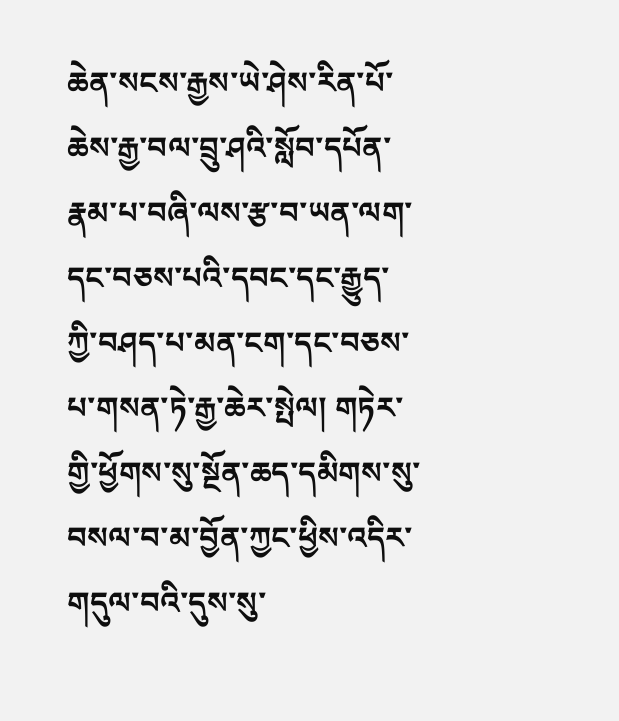ཆེན་སངས་རྒྱས་ཡེ་ཤེས་རིན་པོ་ཆེས་རྒྱ་བལ་བྲུ་ཤའི་སློབ་དཔོན་རྣམ་པ་བཞི་ལས་རྩ་བ་ཡན་ལག་དང་བཅས་པའི་དབང་དང་རྒྱུད་ཀྱི་བཤད་པ་མན་ངག་དང་བཅས་པ་གསན་ཏེ་རྒྱ་ཆེར་སྤེལ། གཏེར་གྱི་ཕྱོགས་སུ་སྔོན་ཆད་དམིགས་སུ་བསལ་བ་མ་བྱོན་ཀྱང་ཕྱིས་འདིར་གདུལ་བའི་དུས་སུ་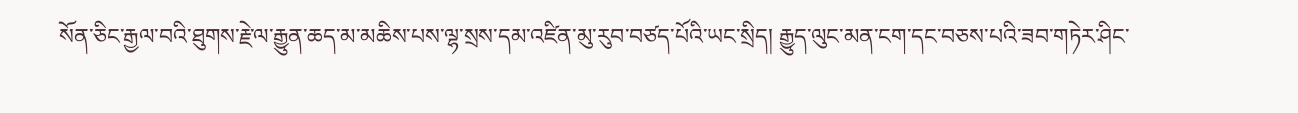སོན་ཅིང་རྒྱལ་བའི་ཐུགས་རྗེ་ལ་རྒྱུན་ཆད་མ་མཆིས་པས་ལྷ་སྲས་དམ་འཛིན་མུ་རུབ་བཙད་པོའི་ཡང་སྲིད། རྒྱུད་ལུང་མན་ངག་དང་བཅས་པའི་ཟབ་གཏེར་ཤིང་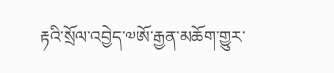རྟའི་སྲོལ་འབྱེད་༧ཨོ་རྒྱན་མཆོག་གྱུར་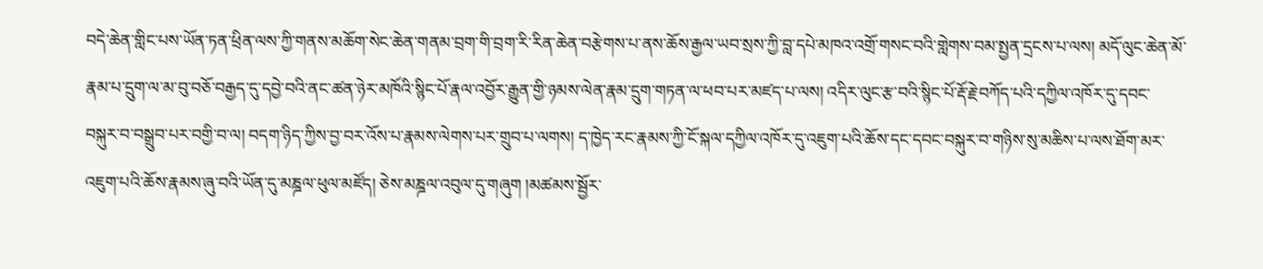བདེ་ཆེན་གླིང་པས་ཡོན་ཏན་ཕྲིན་ལས་ཀྱི་གནས་མཆོག་སེང་ཆེན་གནམ་བྲག་གི་བྲག་རི་རིན་ཆེན་བརྩེགས་པ་ནས་ཆོས་རྒྱལ་ཡབ་སྲས་ཀྱི་བླ་དཔེ་མཁའ་འགྲོ་གསང་བའི་གླེགས་བམ་སྤྱན་དྲངས་པ་ལས། མདོ་ལུང་ཆེན་མོ་རྣམ་པ་དྲུག་ལ་མ་བུ་བཅོ་བརྒྱད་དུ་དབྱེ་བའི་ནང་ཚན་ཉེར་མཁོའི་སྙིང་པོ་རྣལ་འབྱོར་རྒྱུན་གྱི་ཉམས་ལེན་རྣམ་དྲུག་གཏན་ལ་ཕབ་པར་མཛད་པ་ལས། འདིར་ལུང་རྩ་བའི་སྙིང་པོ་རྡོ་རྗེ་བཀོད་པའི་དཀྱིལ་འཁོར་དུ་དབང་བསྐུར་བ་བསྒྲུབ་པར་བགྱི་བ་ལ། བདག་ཉིད་ཀྱིས་བྱ་བར་འོས་པ་རྣམས་ལེགས་པར་གྲུབ་པ་ལགས། ད་ཁྱེད་རང་རྣམས་ཀྱི་ངོ་སྐལ་དཀྱིལ་འཁོར་དུ་འཇུག་པའི་ཆོས་དང་དབང་བསྐུར་བ་གཉིས་སུ་མཆིས་པ་ལས་ཐོག་མར་འཇུག་པའི་ཆོས་རྣམས་ཞུ་བའི་ཡོན་དུ་མཎྜལ་ཕུལ་མཛོད། ཅེས་མཎྜལ་འབུལ་དུ་གཞུག །མཚམས་སྦྱོར་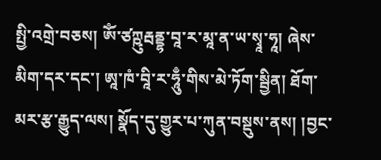སྤྱི་འགྲེ་བཅས། ཨོཾ་ཙཀྵུརྦནྡྷ་བཱ་ར་མཱ་ན་ཡ་སྭཱ་ཧཱ། ཞེས་མིག་དར་དང་། ཨཱ་ཁཾ་བཱི་ར་ཧཱུྃ་གིས་མེ་ཏོག་སྦྱིན། ཐོག་མར་རྩ་རྒྱུད་ལས། སྣོད་དུ་གྱུར་པ་ཀུན་བསྡུས་ནས། །བྱང་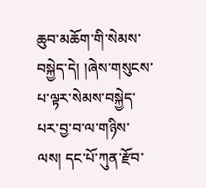ཆུབ་མཆོག་གི་སེམས་བསྐྱེད་དེ། །ཞེས་གསུངས་པ་ལྟར་སེམས་བསྐྱེད་པར་བྱ་བ་ལ་གཉིས་ལས། དང་པོ་ཀུན་རྫོབ་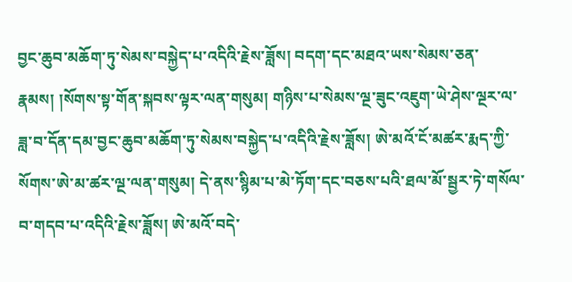བྱང་ཆུབ་མཆོག་ཏུ་སེམས་བསྐྱེད་པ་འདིའི་རྗེས་ཟློས། བདག་དང་མཐའ་ཡས་སེམས་ཅན་རྣམས། །སོགས་སྟ་གོན་སྐབས་ལྟར་ལན་གསུམ། གཉིས་པ་སེམས་ལྔ་ཟུང་འཇུག་ཡེ་ཤེས་ལྔར་ལ་ཟླ་བ་དོན་དམ་བྱང་ཆུབ་མཆོག་ཏུ་སེམས་བསྐྱེད་པ་འདིའི་རྗེས་ཟློས། ཨེ་མའོ་ངོ་མཚར་རྨད་ཀྱི་སོགས་ཨེ་མ་ཚར་ལྔ་ལན་གསུམ། དེ་ནས་སྙིམ་པ་མེ་ཏོག་དང་བཅས་པའི་ཐལ་མོ་སྦྱར་ཏེ་གསོལ་བ་གདབ་པ་འདིའི་རྗེས་ཟློས། ཨེ་མའོ་བདེ་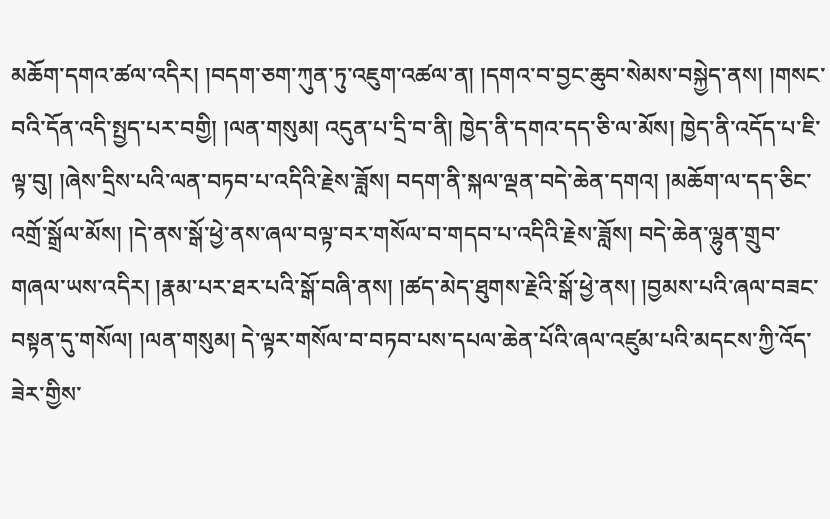མཆོག་དགའ་ཚལ་འདིར། །བདག་ཅག་ཀུན་ཏུ་འཇུག་འཚལ་ན། །དགའ་བ་བྱང་ཆུབ་སེམས་བསྐྱེད་ནས། །གསང་བའི་དོན་འདི་སྤྱད་པར་བགྱི། །ལན་གསུམ། འདུན་པ་དྲི་བ་ནི། ཁྱེད་ནི་དགའ་དད་ཅི་ལ་མོས། ཁྱེད་ནི་འདོད་པ་ཇི་ལྟ་བུ། །ཞེས་དྲིས་པའི་ལན་བཏབ་པ་འདིའི་རྗེས་ཟློས། བདག་ནི་སྐལ་ལྡན་བདེ་ཆེན་དགའ། །མཆོག་ལ་དད་ཅིང་འགྲོ་སྒྲོལ་མོས། །དེ་ནས་སྒོ་ཕྱེ་ནས་ཞལ་བལྟ་བར་གསོལ་བ་གདབ་པ་འདིའི་རྗེས་ཟློས། བདེ་ཆེན་ལྷུན་གྲུབ་གཞལ་ཡས་འདིར། །རྣམ་པར་ཐར་པའི་སྒོ་བཞི་ནས། །ཚད་མེད་ཐུགས་རྗེའི་སྒོ་ཕྱེ་ནས། །བྱམས་པའི་ཞལ་བཟང་བསྟན་དུ་གསོལ། །ལན་གསུམ། དེ་ལྟར་གསོལ་བ་བཏབ་པས་དཔལ་ཆེན་པོའི་ཞལ་འཛུམ་པའི་མདངས་ཀྱི་འོད་ཟེར་གྱིས་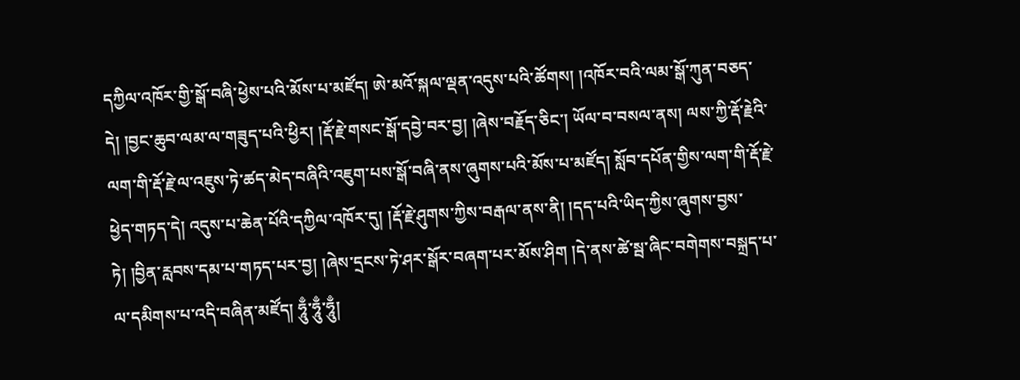དཀྱིལ་འཁོར་གྱི་སྒོ་བཞི་ཕྱེས་པའི་མོས་པ་མཛོད། ཨེ་མའོ་སྐལ་ལྡན་འདུས་པའི་ཚོགས། །འཁོར་བའི་ལམ་སྒོ་ཀུན་བཅད་དེ། །བྱང་ཆུབ་ལམ་ལ་གཟུད་པའི་ཕྱིར། །རྡོ་རྗེ་གསང་སྒོ་དབྱེ་བར་བྱ། །ཞེས་བརྗོད་ཅིང་། ཡོལ་བ་བསལ་ནས། ལས་ཀྱི་རྡོ་རྗེའི་ལག་གི་རྡོ་རྗེ་ལ་འཇུས་ཏེ་ཚད་མེད་བཞིའི་འཇུག་པས་སྒོ་བཞི་ནས་ཞུགས་པའི་མོས་པ་མཛོད། སློབ་དཔོན་གྱིས་ལག་གི་རྡོ་རྗེ་ཕྱེད་གཏད་དེ། འདུས་པ་ཆེན་པོའི་དཀྱིལ་འཁོར་དུ། །རྡོ་རྗེ་ཤུགས་ཀྱིས་བརྒལ་ནས་ནི། །དད་པའི་ཡིད་ཀྱིས་ཞུགས་བྱས་ཏེ། །བྱིན་རླབས་དམ་པ་གཏད་པར་བྱ། །ཞེས་དྲངས་ཏེ་ཤར་སྒོར་བཞག་པར་མོས་ཤིག །དེ་ནས་ཚེ་སྦ་ཞིང་བགེགས་བསྐྲད་པ་ལ་དམིགས་པ་འདི་བཞིན་མཛོད། ཧཱུྃ་ཧཱུྃ་ཧཱུྃ།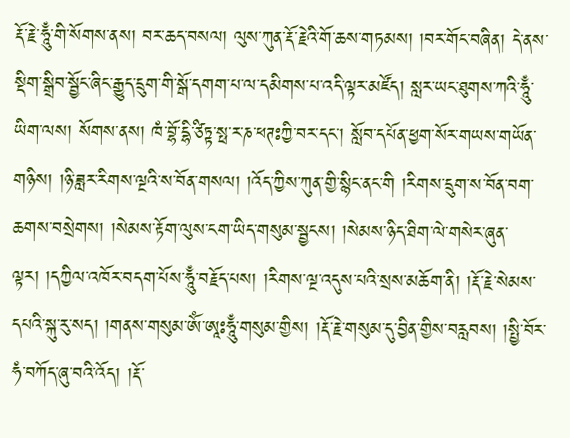རྡོ་རྗེ་ཧཱུྃ་གི་སོགས་ནས། བར་ཆད་བསལ། ལུས་ཀུན་རྡོ་རྗེའི་གོ་ཆས་གཏམས། །བར་གོང་བཞིན། དེ་ནས་སྡིག་སྒྲིབ་སྦྱོང་ཞིང་རྒྱུད་དྲུག་གི་སྒོ་དགག་པ་ལ་དམིགས་པ་འདི་ལྟར་མཛོད། སླར་ཡང་ཐུགས་ཀའི་ཧཱུྃ་ཡིག་ལས། སོགས་ནས། ཁཾ་བྷོ་དྷི་ཙིཏྟ་སྥ་ར་ཎ་ཕཊཿཀྱི་བར་དང་། སློབ་དཔོན་ཕྱག་སོར་གཡས་གཡོན་གཉིས། །ཉི་ཟླར་རིགས་ལྔའི་ས་བོན་གསལ། །འོད་ཀྱིས་ཀུན་གྱི་སྙིང་ནང་གི །རིགས་དྲུག་ས་བོན་བག་ཆགས་བསྲེགས། །སེམས་རྟོག་ལུས་ངག་ཡིད་གསུམ་སྦྱངས། །སེམས་ཉིད་ཐིག་ལེ་གསེར་ཞུན་ལྟར། །དཀྱིལ་འཁོར་བདག་པོས་ཧཱུྃ་བརྗོད་པས། །རིགས་ལྔ་འདུས་པའི་སྲས་མཆོག་ནི། །རྡོ་རྗེ་སེམས་དཔའི་སྐུ་རུ་སད། །གནས་གསུམ་ཨོཾ་ཨཱཿཧཱུྃ་གསུམ་གྱིས། །རྡོ་རྗེ་གསུམ་དུ་བྱིན་གྱིས་བརླབས། །སྤྱི་བོར་ཧཾ་བཀོད་ཞུ་བའི་འོད། །རྡོ་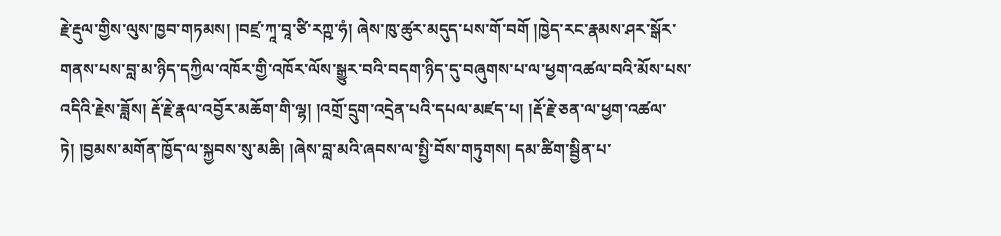རྗེ་རྡུལ་གྱིས་ལུས་ཁྱབ་གཏམས། །བཛྲ་ཀཱ་བཱ་ཙི་རཀྵ་ཧཾ། ཞེས་ཁུ་ཚུར་མདུད་པས་གོ་བགོ །ཁྱེད་རང་རྣམས་ཤར་སྒོར་གནས་པས་བླ་མ་ཉིད་དཀྱིལ་འཁོར་གྱི་འཁོར་ལོས་སྒྱུར་བའི་བདག་ཉིད་དུ་བཞུགས་པ་ལ་ཕྱག་འཚལ་བའི་མོས་པས་འདིའི་རྗེས་ཟློས། རྡོ་རྗེ་རྣལ་འབྱོར་མཆོག་གི་ལྷ། །འགྲོ་དྲུག་འདྲེན་པའི་དཔལ་མཛད་པ། །རྡོ་རྗེ་ཅན་ལ་ཕྱག་འཚལ་ཏེ། །བྱམས་མགོན་ཁྱོད་ལ་སྐྱབས་སུ་མཆི། །ཞེས་བླ་མའི་ཞབས་ལ་སྤྱི་བོས་གཏུགས། དམ་ཚིག་སྦྱིན་པ་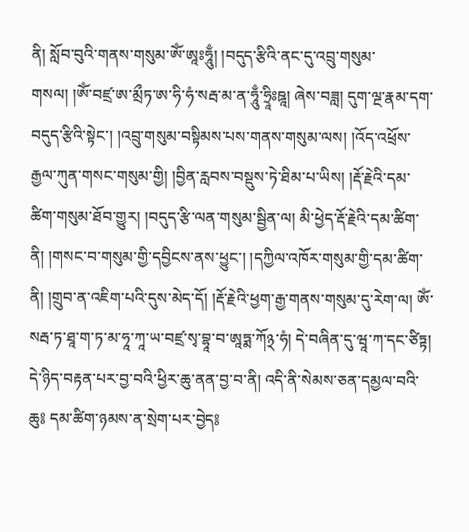ནི། སློབ་བུའི་གནས་གསུམ་ཨོཾ་ཨཱཿཧཱུྃ། །བདུད་རྩིའི་ནང་དུ་འབྲུ་གསུམ་གསལ། །ཨོཾ་བཛྲ་ཨ་མྲྀཏ་ཨ་ཧི་ཧཾ་སརྦ་མ་ན་ཧཱུྃ་ཧྲཱིཿཋཱ། ཞེས་བཟླ། དུག་ལྔ་རྣམ་དག་བདུད་རྩིའི་སྟེང་། །འབྲུ་གསུམ་བསྟིམས་པས་གནས་གསུམ་ལས། །འོད་འཕྲོས་རྒྱལ་ཀུན་གསང་གསུམ་གྱི། །བྱིན་རླབས་བསྡུས་ཏེ་ཐིམ་པ་ཡིས། །རྡོ་རྗེའི་དམ་ཚིག་གསུམ་ཐོབ་གྱུར། །བདུད་རྩི་ལན་གསུམ་སྦྱིན་ལ། མི་ཕྱེད་རྡོ་རྗེའི་དམ་ཚིག་ནི། །གསང་བ་གསུམ་གྱི་དབྱིངས་ནས་ཕྱུང་། །དཀྱིལ་འཁོར་གསུམ་གྱི་དམ་ཚིག་ནི། །གྲུབ་ན་འཇིག་པའི་དུས་མེད་དོ། །རྡོ་རྗེའི་ཕྱག་རྒྱ་གནས་གསུམ་དུ་རེག་ལ། ཨོཾ་སརྦ་ཏ་ཐཱ་ག་ཏ་མ་ཧཱ་ཀཱ་ཡ་བཛྲ་སྭ་བྷཱ་བ་ཨཱཏྨ་ཀོ྅་ཧཾ། དེ་བཞིན་དུ་ཝཱ་ཀ་དང་ཙིཏྟ། དེ་ཉིད་བརྟན་པར་བྱ་བའི་ཕྱིར་ཆུ་ནན་བྱ་བ་ནི། འདི་ནི་སེམས་ཅན་དམྱལ་བའི་ཆུ༔ དམ་ཚིག་ཉམས་ན་སྲེག་པར་བྱེད༔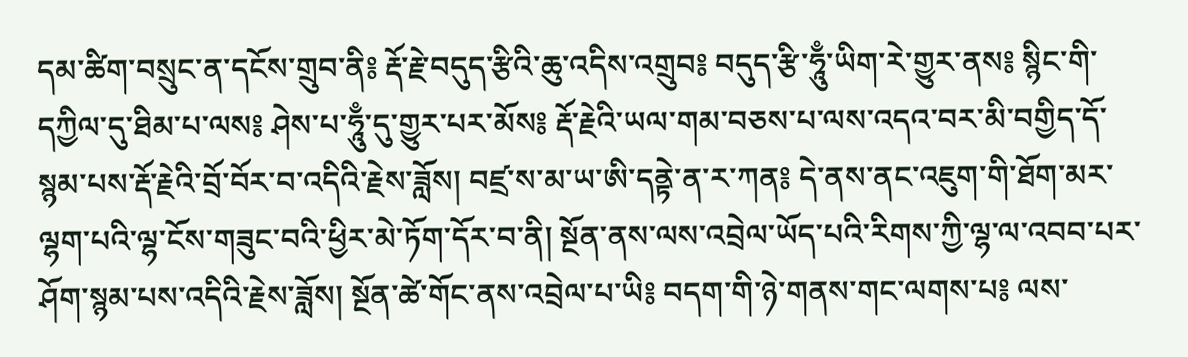དམ་ཚིག་བསྲུང་ན་དངོས་གྲུབ་ནི༔ རྡོ་རྗེ་བདུད་རྩིའི་ཆུ་འདིས་འགྲུབ༔ བདུད་རྩི་ཧཱུྃ་ཡིག་རེ་གྱུར་ནས༔ སྙིང་གི་དཀྱིལ་དུ་ཐིམ་པ་ལས༔ ཤེས་པ་ཧཱུྃ་དུ་གྱུར་པར་མོས༔ རྡོ་རྗེའི་ཡལ་གམ་བཅས་པ་ལས་འདའ་བར་མི་བགྱིད་དོ་སྙམ་པས་རྡོ་རྗེའི་བྲོ་བོར་བ་འདིའི་རྗེས་ཟློས། བཛྲ་ས་མ་ཡ་ཨི་དནྟེ་ན་ར་ཀན༔ དེ་ནས་ནང་འཇུག་གི་ཐོག་མར་ལྷག་པའི་ལྷ་ངོས་གཟུང་བའི་ཕྱིར་མེ་ཏོག་དོར་བ་ནི། སྔོན་ནས་ལས་འབྲེལ་ཡོད་པའི་རིགས་ཀྱི་ལྷ་ལ་འབབ་པར་ཤོག་སྙམ་པས་འདིའི་རྗེས་ཟློས། སྔོན་ཚེ་གོང་ནས་འབྲེལ་པ་ཡི༔ བདག་གི་ཉེ་གནས་གང་ལགས་པ༔ ལས་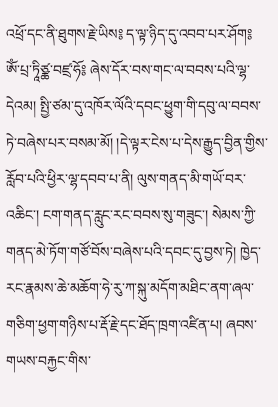འཕྲོ་དང་ནི་ཐུགས་རྗེ་ཡིས༔ ད་ལྟ་ཉིད་དུ་འབབ་པར་ཤོག༔ ཨོཾ་པྲ་ཏཱིཙྪ་བཛྲ་ཧོ༔ ཞེས་དོར་བས་གང་ལ་བབས་པའི་ལྷ་དེའམ། སྤྱི་ཙམ་དུ་འཁོར་ལོའི་དབང་ཕྱུག་གི་དབུ་ལ་བབས་ཏེ་བཞེས་པར་བསམ་མོ། །དེ་ལྟར་ངེས་པ་དེས་རྒྱུད་བྱིན་གྱིས་རློབ་པའི་ཕྱིར་ལྷ་དབབ་པ་ནི། ལུས་གནད་མི་གཡོ་བར་འཆིང་། ངག་གནད་རླུང་རང་བབས་སུ་གཟུང་། སེམས་ཀྱི་གནད་མེ་ཏོག་གཙོ་བོས་བཞེས་པའི་དབང་དུ་བྱས་ཏེ། ཁྱེད་རང་རྣམས་ཆེ་མཆོག་ཧེ་རུ་ཀ་སྐུ་མདོག་མཐིང་ནག་ཞལ་གཅིག་ཕྱག་གཉིས་པ་རྡོ་རྗེ་དང་ཐོད་ཁྲག་འཛིན་པ། ཞབས་གཡས་བརྐྱང་གིས་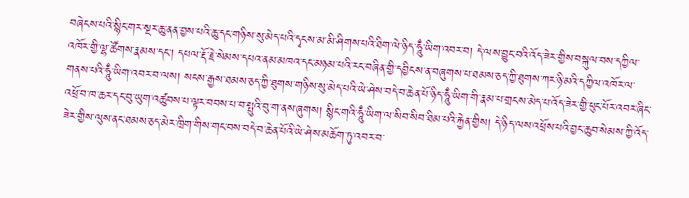བཞེངས་པའི་སྙིང་གར་སྔར་ཆུ་ནན་བྱས་པའི་ཆུ་དང་གཉིས་སུ་མེད་པའི་དྭངས་མ་མི་ཤིགས་པའི་ཐིག་ལེ་ཉིད་ཧཱུྃ་ཡིག་འབར་བ། དེ་ལས་བྱུང་བའི་འོད་ཟེར་གྱིས་བསྐུལ་བས་དཀྱིལ་འཁོར་གྱི་ལྷ་ཚོགས་རྣམས་དང་། དཔལ་རྡོ་རྗེ་སེམས་དཔའ་ནམ་མཁའ་དང་མཉམ་པའི་རང་བཞིན་གྱི་དབྱིངས་ན་བཞུགས་པ་ཐམས་ཅད་ཀྱི་ཐུགས་ཀར་ཉི་མའི་དཀྱིལ་འཁོར་ལ་གནས་པའི་ཧཱུྃ་ཡིག་འབར་བ་ལས། སངས་རྒྱས་ཐམས་ཅད་ཀྱི་ཐུགས་གཉིས་སུ་མེད་པའི་ཡེ་ཤེས་བདེ་བ་ཆེན་པོ་ཉིད་ཧཱུྃ་ཡིག་གི་རྣམ་པ་གྲངས་མེད་པ་འོད་ཟེར་གྱི་ཕུང་པོར་འབར་ཞིང་འཕྲོ་བ་ཁ་ཆར་དང་བུ་ཡུག་འཚུབས་པ་ལྟར་བབས་པ་བ་སྤུའི་བུ་ག་ནས་ཞུགས། སྙིང་གའི་ཧཱུྃ་ཡིག་ལ་སིབ་སིབ་ཐིམ་པའི་རྐྱེན་གྱིས། དེ་ཉིད་ལས་འཕྲོས་པའི་བྱང་ཆུབ་སེམས་ཀྱི་འོད་ཟེར་གྱིས་ལུས་ནང་ཐམས་ཅད་མེར་ཁྲིག་གིས་གང་བས་བདེ་བ་ཆེན་པོའི་ཡེ་ཤེས་མཆོག་ཏུ་འབར་བ་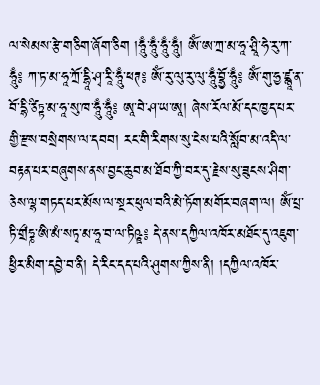ལ་སེམས་རྩེ་གཅིག་ཞོག་ཅིག །ཧཱུྃ་ཧཱུྃ་ཧཱུྃ་ཧཱུྃ། ཨོཾ་ཨ་ཀྲ་མ་ཧཱ་ཤྲཱི་ཧེ་རུ་ཀ་ཧཱུྃ༔ ཀ་ཏ་མ་ཧཱ་ཀྲོ་དྷཱི་ཤྭ་རཱི་ཧཱུྃ་ཕཊ༔ ཨོཾ་རུ་ལུ་རུ་ལུ་ཧཱུྃ་བྷྱོ་ཧཱུྃ༔ ཨོཾ་གུ་ཧྱ་ཛྙཱ་ན་བོ་དྷི་ཙིཏྟ་མ་ཧཱ་སུ་ཁ་ཧཱུྃ་ཧཱུྃ༔ ཨཱ་བེ་ཤ་ཡ་ཨཱ། ཞེས་རོལ་མོ་དང་ཁྱད་པར་གྱི་རྫས་བསྲེགས་ལ་དབབ། རང་གི་རིགས་སུ་ངེས་པའི་སློབ་མ་འདི་ལ་བརྟན་པར་བཞུགས་ནས་བྱང་ཆུབ་མ་ཐོབ་ཀྱི་བར་དུ་རྗེས་སུ་ཟུངས་ཤིག་ཅེས་ལྷ་གཏད་པར་མོས་ལ་སྔར་ཕུལ་བའི་མེ་ཏོག་མགོར་བཞག་ལ། ཨོཾ་པྲ་ཏི་གྲྀཧྞ་ཨི་མཾ་སཏྭ་མ་ཧཱ་བ་ལ་ཏིཥྛ༔ དེ་ནས་དཀྱིལ་འཁོར་མཐོང་དུ་འཇུག་ཕྱིར་མིག་དབྱེ་བ་ནི། དེ་རིང་དད་པའི་ཤུགས་ཀྱིས་ནི། །དཀྱིལ་འཁོར་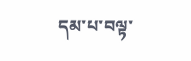དམ་པ་བལྟ་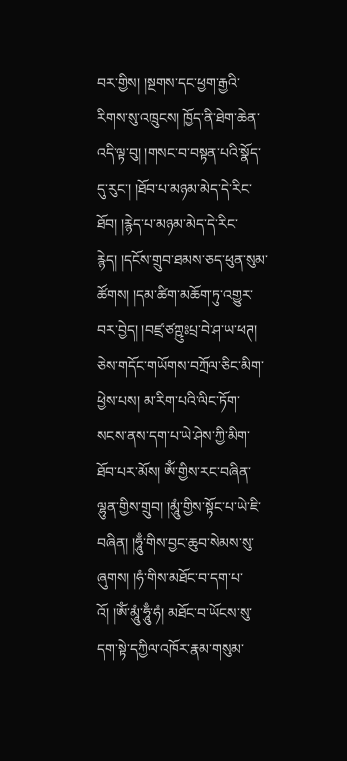བར་གྱིས། །སྔགས་དང་ཕྱག་རྒྱའི་རིགས་སུ་འཁྲུངས། ཁྱོད་ནི་ཐེག་ཆེན་འདི་ལྟ་བུ། །གསང་བ་བསྟན་པའི་སྣོད་དུ་རུང་། །ཐོབ་པ་མཉམ་མེད་དེ་རིང་ཐོབ། །རྙེད་པ་མཉམ་མེད་དེ་རིང་རྙེད། །དངོས་གྲུབ་ཐམས་ཅད་ཕུན་སུམ་ཚོགས། །དམ་ཚིག་མཆོག་ཏུ་འགྱུར་བར་བྱེད། །བཛྲ་ཙཀྵུཿཔྲ་བེ་ཤ་ཡ་ཕཊ། ཅེས་གདོང་གཡོགས་བཀྲོལ་ཅིང་མིག་ཕྱེས་པས། མ་རིག་པའི་ལིང་ཏོག་སངས་ནས་དག་པ་ཡེ་ཤེས་ཀྱི་མིག་ཐོབ་པར་མོས། ཨོཾ་གྱིས་རང་བཞིན་ལྷུན་གྱིས་གྲུབ། །མཱུཾ་གྱིས་སྟོང་པ་ཡེ་ཇི་བཞིན། །ཧཱུྃ་གིས་བྱང་ཆུབ་སེམས་སུ་ཞུགས། །ཧཾ་གིས་མཐོང་བ་དག་པ་འོ། །ཨོཾ་མཱུཾ་ཧཱུྃ་ཧཾ། མཐོང་བ་ཡོངས་སུ་དག་སྟེ་དཀྱིལ་འཁོར་རྣམ་གསུམ་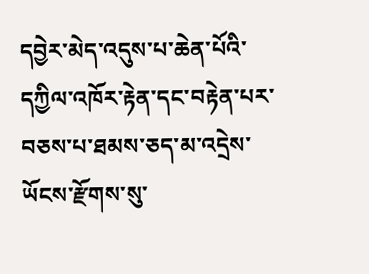དབྱེར་མེད་འདུས་པ་ཆེན་པོའི་དཀྱིལ་འཁོར་རྟེན་དང་བརྟེན་པར་བཅས་པ་ཐམས་ཅད་མ་འདྲེས་ཡོངས་རྫོགས་སུ་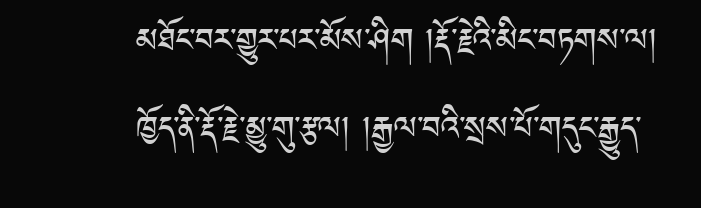མཐོང་བར་གྱུར་པར་མོས་ཤིག །རྡོ་རྗེའི་མིང་བཏགས་ལ། ཁྱོད་ནི་རྡོ་རྗེ་མྱུ་གུ་རྩལ། །རྒྱལ་བའི་སྲས་པོ་གདུང་རྒྱུད་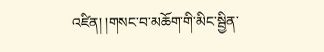འཛིན། །གསང་བ་མཆོག་གི་མིང་སྦྱིན་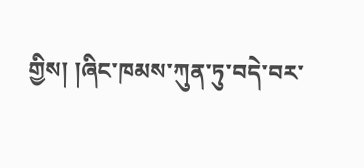གྱིས། །ཞིང་ཁམས་ཀུན་ཏུ་བདེ་བར་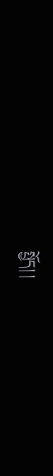སྤྱོད། །